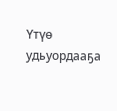Үтүө удьуордааҕа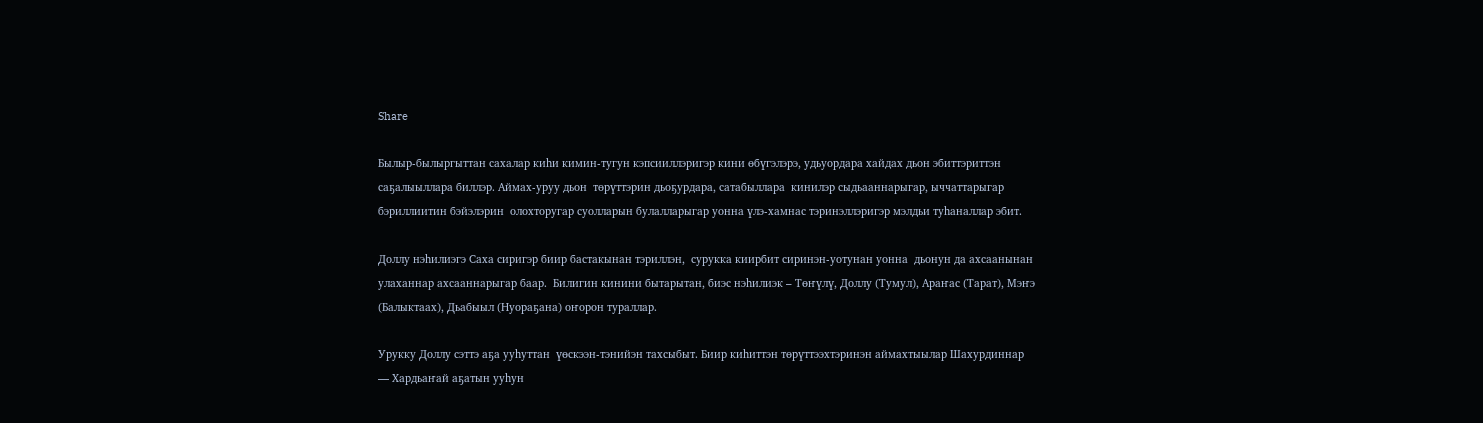Share

Былыр-былыргыттан сахалар киһи кимин-тугун кэпсииллэригэр кини өбүгэлэрэ, удьуордара хайдах дьон эбиттэриттэн саҕалыыллара биллэр. Аймах-уруу дьон  төрүттэрин дьоҕурдара, сатабыллара  кинилэр сыдьааннарыгар, ыччаттарыгар   бэриллиитин бэйэлэрин  олохторугар суолларын булалларыгар уонна үлэ-хамнас тэринэллэригэр мэлдьи туһаналлар эбит.

Доллу нэһилиэгэ Саха сиригэр биир бастакынан тэриллэн,  сурукка киирбит сиринэн-уотунан уонна  дьонун да ахсаанынан улаханнар ахсааннарыгар баар.  Билигин кинини бытарытан, биэс нэһилиэк – Төҥүлү, Доллу (Тумул), Араҥас (Тарат), Мэҥэ (Балыктаах), Дьабыыл (Нуораҕана) оҥорон тураллар.

Урукку Доллу сэттэ аҕа ууһуттан  үөскээн-тэнийэн тахсыбыт. Биир киһиттэн төрүттээхтэринэн аймахтыылар Шахурдиннар  — Хардьаҥай аҕатын ууһун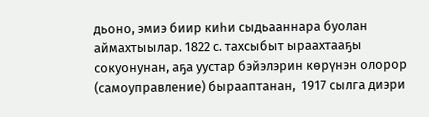дьоно, эмиэ биир киһи сыдьааннара буолан  аймахтыылар. 1822 с. тахсыбыт ыраахтааҕы сокуонунан, аҕа уустар бэйэлэрин көрүнэн олорор (самоуправление) бырааптанан,  1917 сылга диэри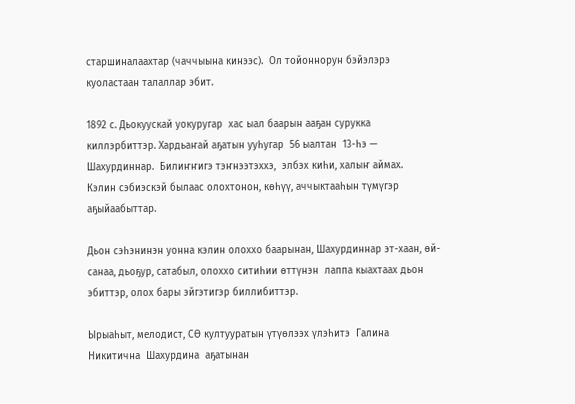старшиналаахтар (чаччыына кинээс).  Ол тойоннорун бэйэлэрэ  куоластаан талаллар эбит.

1892 с. Дьокуускай уокуругар  хас ыал баарын ааҕан сурукка киллэрбиттэр. Хардьаҥай аҕатын ууһугар  56 ыалтан  13-һэ —   Шахурдиннар.  Билиҥҥигэ тэҥнээтэххэ,  элбэх киһи, халыҥ аймах.   Кэлин сэбиэскэй былаас олохтонон, көһүү, аччыктааһын түмүгэр аҕыйаабыттар.

Дьон сэһэнинэн уонна кэлин олоххо баарынан, Шахурдиннар эт-хаан, өй-санаа, дьоҕур, сатабыл, олоххо ситиһии өттүнэн  лаппа кыахтаах дьон эбиттэр, олох бары эйгэтигэр биллибиттэр.

Ырыаһыт, мелодист, СӨ култууратын үтүөлээх үлэһитэ  Галина Никитична  Шахурдина  аҕатынан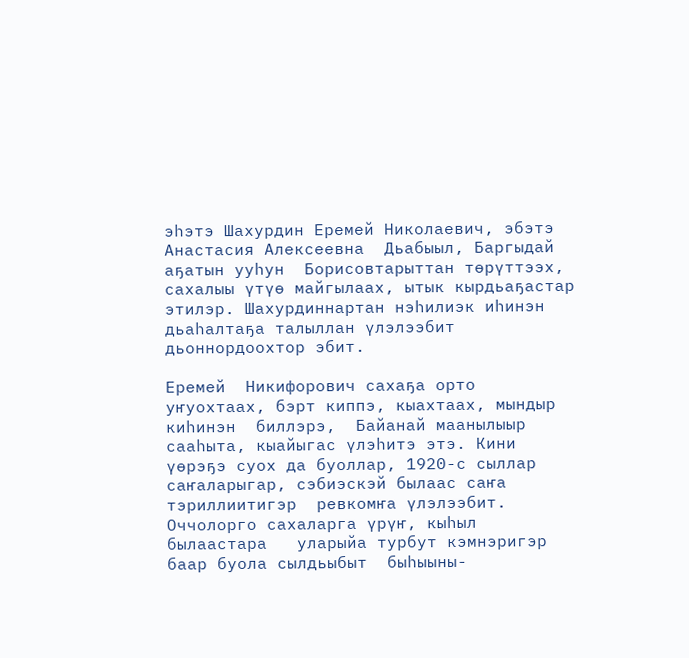эһэтэ Шахурдин Еремей Николаевич, эбэтэ  Анастасия Алексеевна  Дьабыыл, Баргыдай аҕатын ууһун  Борисовтарыттан төрүттээх, сахалыы үтүө майгылаах, ытык кырдьаҕастар этилэр. Шахурдиннартан нэһилиэк иһинэн   дьаһалтаҕа талыллан үлэлээбит дьоннордоохтор эбит.

Еремей  Никифорович сахаҕа орто уҥуохтаах, бэрт киппэ, кыахтаах, мындыр киһинэн  биллэрэ,  Байанай маанылыыр сааһыта, кыайыгас үлэһитэ этэ. Кини үөрэҕэ суох да буоллар, 1920-с сыллар  саҥаларыгар, сэбиэскэй былаас саҥа тэриллиитигэр  ревкомҥа үлэлээбит.  Оччолорго сахаларга үрүҥ, кыһыл былаастара   уларыйа турбут кэмнэригэр  баар буола сылдьыбыт  быһыыны-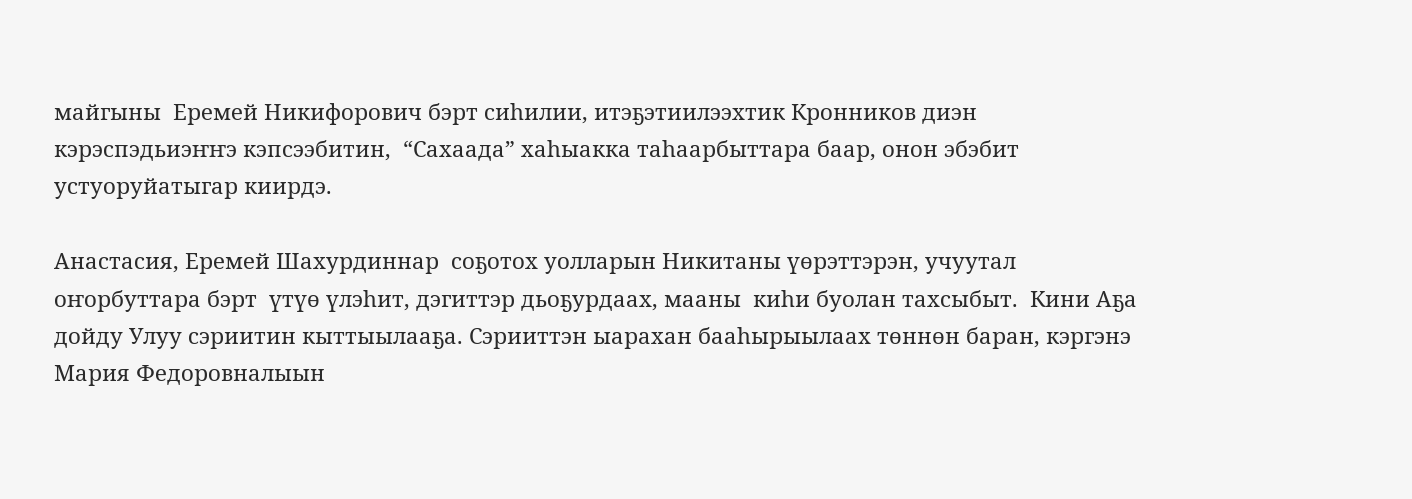майгыны  Еремей Никифорович бэрт сиһилии, итэҕэтиилээхтик Кронников диэн кэрэспэдьиэҥҥэ кэпсээбитин,  “Сахаада” хаһыакка таһаарбыттара баар, онон эбэбит устуоруйатыгар киирдэ.

Анастасия, Еремей Шахурдиннар  соҕотох уолларын Никитаны үөрэттэрэн, учуутал оҥорбуттара бэрт  үтүө үлэһит, дэгиттэр дьоҕурдаах, мааны  киһи буолан тахсыбыт.  Кини Аҕа дойду Улуу сэриитин кыттыылааҕа. Сэрииттэн ыарахан бааһырыылаах төннөн баран, кэргэнэ  Мария Федоровналыын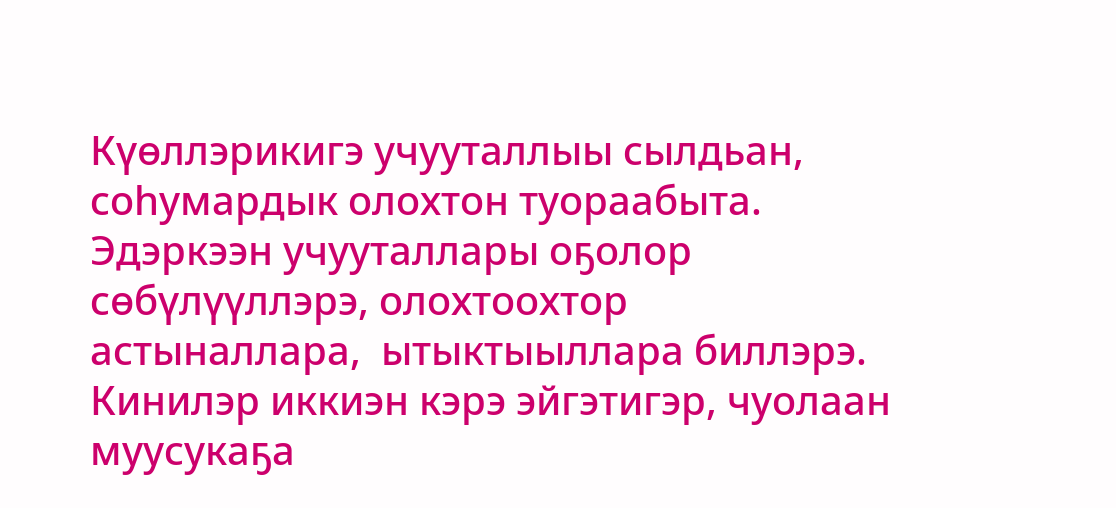Күөллэрикигэ учууталлыы сылдьан, соһумардык олохтон туораабыта. Эдэркээн учууталлары оҕолор сөбүлүүллэрэ, олохтоохтор астыналлара,  ытыктыыллара биллэрэ.  Кинилэр иккиэн кэрэ эйгэтигэр, чуолаан муусукаҕа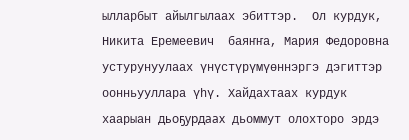ылларбыт айылгылаах эбиттэр.  Ол курдук, Никита Еремеевич  баяҥҥа, Мария Федоровна устурунуулаах үнүстүрүмүөннэргэ дэгиттэр   оонньууллара үһү. Хайдахтаах курдук хаарыан дьоҕурдаах дьоммут олохторо эрдэ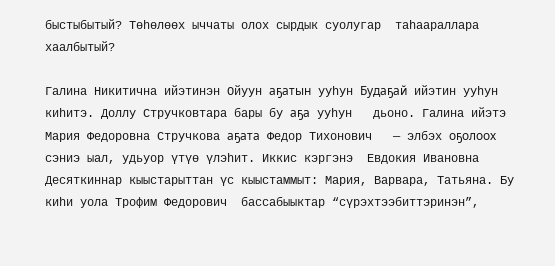быстыбытый? Төһөлөөх ыччаты олох сырдык суолугар  таһаараллара хаалбытый?

Галина Никитична ийэтинэн Ойуун аҕатын ууһун Будаҕай ийэтин ууһун киһитэ. Доллу Стручковтара бары бу аҕа ууһун   дьоно. Галина ийэтэ  Мария Федоровна Стручкова аҕата Федор Тихонович   — элбэх оҕолоох сэниэ ыал, удьуор үтүө үлэһит. Иккис кэргэнэ  Евдокия Ивановна Десяткиннар кыыстарыттан үс кыыстаммыт: Мария, Варвара, Татьяна. Бу киһи уола Трофим Федорович  бассабыыктар “сүрэхтээбиттэринэн”,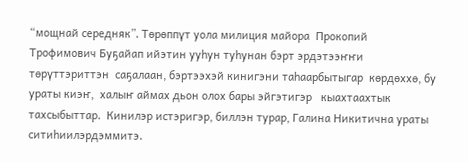“мощнай середняк”. Төрөппүт уола милиция майора  Прокопий Трофимович Буҕайап ийэтин ууһун туһунан бэрт эрдэтээҥҥи төрүттэриттэн  саҕалаан, бэртээхэй кинигэни таһаарбытыгар  көрдөххө, бу ураты киэҥ,  халыҥ аймах дьон олох бары эйгэтигэр   кыахтаахтык тахсыбыттар.  Кинилэр истэригэр, биллэн турар, Галина Никитична ураты ситиһиилэрдэммитэ.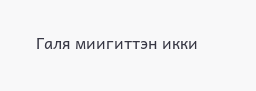Галя миигиттэн икки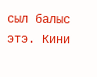сыл балыс этэ. Кини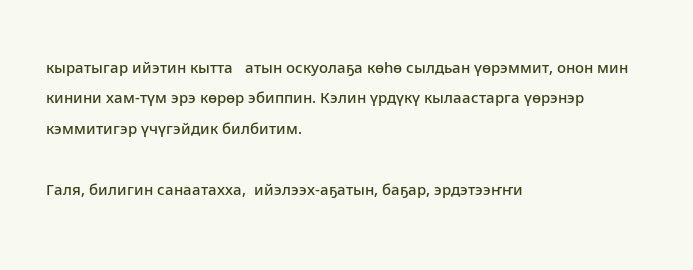кыратыгар ийэтин кытта   атын оскуолаҕа көһө сылдьан үөрэммит, онон мин кинини хам-түм эрэ көрөр эбиппин. Кэлин үрдүкү кылаастарга үөрэнэр   кэммитигэр үчүгэйдик билбитим.

Галя, билигин санаатахха,  ийэлээх-аҕатын, баҕар, эрдэтээҥҥи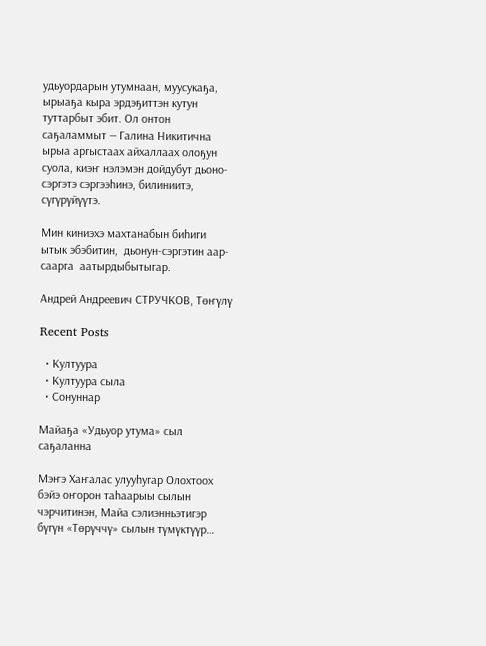удьуордарын утумнаан, муусукаҕа, ырыаҕа кыра эрдэҕиттэн кутун туттарбыт эбит. Ол онтон саҕаламмыт — Галина Никитична  ырыа аргыстаах айхаллаах олоҕун суола, киэҥ нэлэмэн дойдубут дьоно-сэргэтэ сэргээһинэ, билиниитэ, сүгүрүйүүтэ.

Мин киниэхэ махтанабын биһиги ытык эбэбитин,  дьонун-сэргэтин аар-саарга  аатырдыбытыгар.

Андрей Андреевич СТРУЧКОВ, Төҥүлү

Recent Posts

  • Култуура
  • Култуура сыла
  • Сонуннар

Майаҕа «Удьуор утума» сыл саҕаланна

Мэҥэ Хаҥалас улууһугар Олохтоох бэйэ оҥорон таһаарыы сылын чэрчитинэн, Майа сэлиэнньэтигэр бүгүн «Төрүччү» сылын түмүктүүр…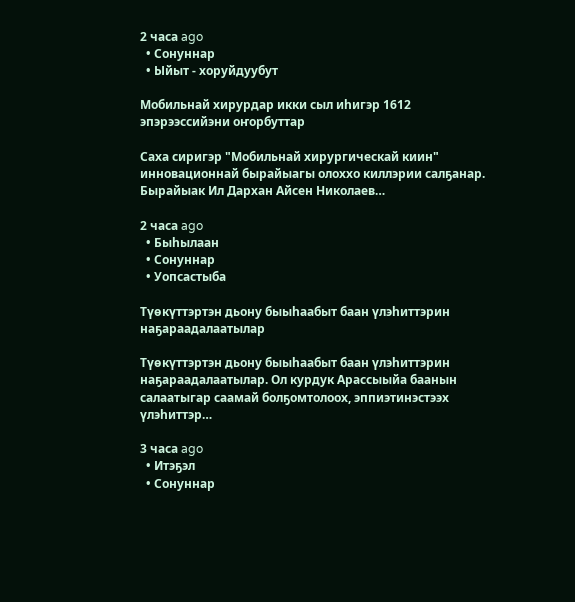2 часа ago
  • Сонуннар
  • Ыйыт - хоруйдуубут

Мобильнай хирурдар икки сыл иһигэр 1612 эпэрээссийэни оҥорбуттар

Саха сиригэр "Мобильнай хирургическай киин" инновационнай бырайыагы олоххо киллэрии салҕанар. Бырайыак Ил Дархан Айсен Николаев…

2 часа ago
  • Быһылаан
  • Сонуннар
  • Уопсастыба

Түөкүттэртэн дьону быыһаабыт баан үлэһиттэрин наҕараадалаатылар

Түөкүттэртэн дьону быыһаабыт баан үлэһиттэрин наҕараадалаатылар. Ол курдук Арассыыйа баанын салаатыгар саамай болҕомтолоох, эппиэтинэстээх үлэһиттэр…

3 часа ago
  • Итэҕэл
  • Сонуннар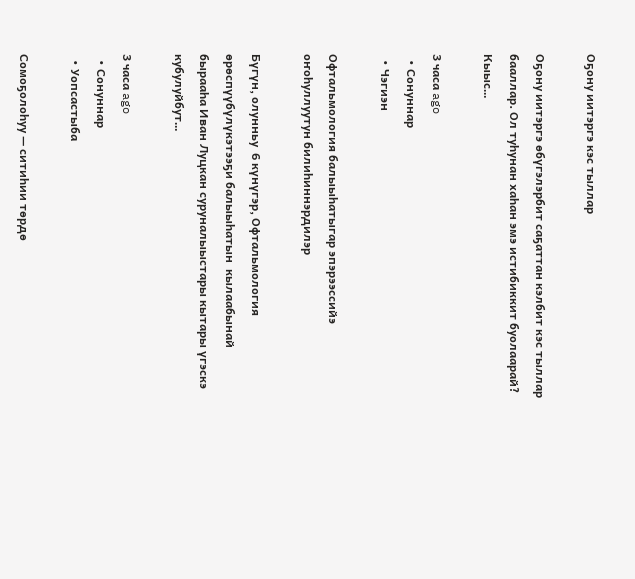Оҕону иитэргэ кэс тыллар

Оҕону иитэргэ өбүгэлэрбит саҕаттан кэлбит кэс тыллар бааллар. Ол туһунан хаһан эмэ истибиккит буолаарай? Кыыс…

3 часа ago
  • Сонуннар
  • Чэгиэн

Офтальмология балыыһатыгар эпэрээссийэ оҥоһуллуутун билиһиннэрдилэр

Бүгүн, олунньу  6 күнүгэр, Офтальмология өрөспүүбүлүкэтээҕи балыыһатын  кылаабынай бырааһа Иван Луцкан суруналыыстары кытары үгэскэ кубулуйбут…

3 часа ago
  • Сонуннар
  • Уопсастыба

Сомоҕолоһуу — ситиһии төрдө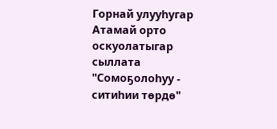Горнай улууһугар Атамай орто оскуолатыгар сыллата "Сомоҕолоһуу - ситиһии төрдө"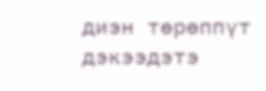диэн төрөппүт дэкээдэтэ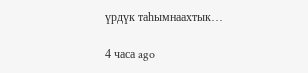үрдүк таһымнаахтык…

4 часа ago